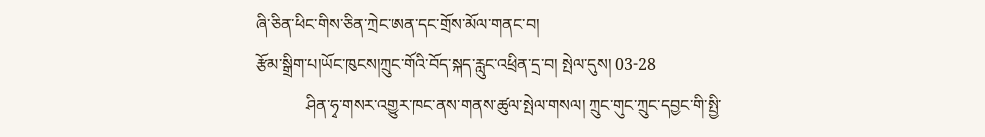ཞི་ཅིན་ཕིང་གིས་ཅིན་ཀྲེང་ཨན་དང་གྲོས་མོལ་གནང་བ།
རྩོམ་སྒྲིག་པ།ཡོང་ཁུངས།ཀྲུང་གོའི་བོད་སྐད་རླུང་འཕྲིན་དྲ་བ། སྤེལ་དུས། 03-28
            ཤིན་ཧྭ་གསར་འགྱུར་ཁང་ནས་གནས་ཚུལ་སྤེལ་གསལ། ཀྲུང་གུང་ཀྲུང་དབྱང་གི་སྤྱི་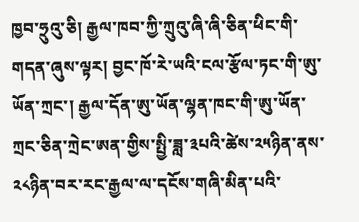ཁྱབ་ཧྲུའུ་ཅི། རྒྱལ་ཁབ་ཀྱི་ཀྲུའུ་ཞི་ཞི་ཅིན་ཕིང་གི་གདན་ཞུས་ལྟར། བྱང་ཁོ་རེ་ཡའི་ངལ་རྩོལ་ཏང་གི་ཨུ་ཡོན་ཀྲང་། རྒྱལ་དོན་ཨུ་ཡོན་ལྷན་ཁང་གི་ཨུ་ཡོན་ཀྲང་ཅིན་ཀྲེང་ཨན་གྱིས་སྤྱི་ཟླ་༣པའི་ཚེས་༢༥ཉིན་ནས་༢༨ཉིན་བར་རང་རྒྱལ་ལ་དངོས་གཞི་མིན་པའི་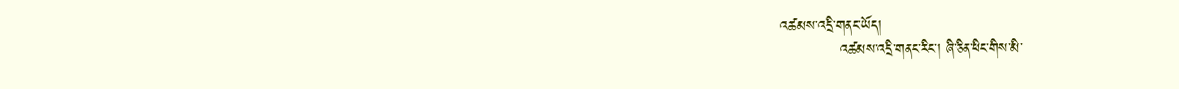འཚམས་འདྲི་གནང་ཡོད།
            འཚམས་འདྲི་གནང་རིང་། ཞི་ཅིན་ཕིང་གིས་མི་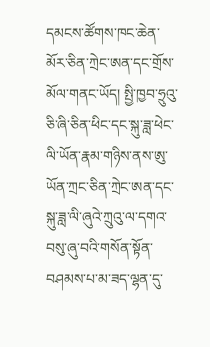དམངས་ཚོགས་ཁང་ཆེན་མོར་ཅིན་ཀྲེང་ཨན་དང་གྲོས་མོལ་གནང་ཡོད། སྤྱི་ཁྱབ་ཧྲུའུ་ཅི་ཞི་ཅིན་ཕིང་དང་སྐུ་ཟླ་ཕེང་ལི་ཡོན་རྣམ་གཉིས་ནས་ཨུ་ཡོན་ཀྲང་ཅིན་ཀྲེང་ཨན་དང་སྐུ་ཟླ་ལི་ཞུའེ་ཀྲུའུ་ལ་དགའ་བསུ་ཞུ་བའི་གསོན་སྟོན་བཤམས་པ་མ་ཟད་ལྷན་དུ་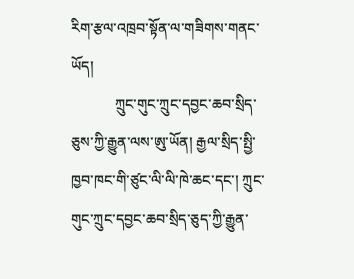རིག་རྩལ་འཁྲབ་སྟོན་ལ་གཟིགས་གནང་ཡོད།
            ཀྲུང་གུང་ཀྲུང་དབྱང་ཆབ་སྲིད་ཅུས་ཀྱི་རྒྱུན་ལས་ཨུ་ཡོན། རྒྱལ་སྲིད་སྤྱི་ཁྱབ་ཁང་གི་ཙུང་ལི་ལི་ཁེ་ཆང་དང་། ཀྲུང་གུང་ཀྲུང་དབྱང་ཆབ་སྲིད་ཅུད་ཀྱི་རྒྱུན་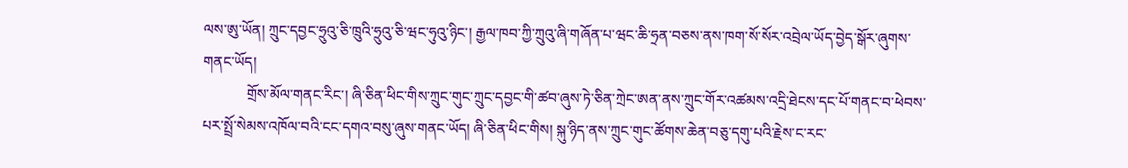ལས་ཨུ་ཡོན། ཀྲུང་དབྱང་ཧྲུའུ་ཅི་ཁྲུའི་ཧྲུའུ་ཅི་ཝང་ཧུའུ་ཉིང་། རྒྱལ་ཁབ་ཀྱི་ཀྲུའུ་ཞི་གཞོན་པ་ཝང་ཆི་ཧྲན་བཅས་ནས་ཁག་སོ་སོར་འབྲེལ་ཡོད་བྱེད་སྒོར་ཞུགས་གནང་ཡོད།
            གྲོས་མོལ་གནང་རིང་། ཞི་ཅིན་ཕིང་གིས་ཀྲུང་གུང་ཀྲུང་དབྱང་གི་ཚབ་ཞུས་ཏེ་ཅིན་ཀྲེང་ཨན་ནས་ཀྲུང་གོར་འཚམས་འདྲི་ཐེངས་དང་པོ་གནང་བ་ཕེབས་པར་སྤྲོ་སེམས་འཁོལ་བའི་ངང་དགའ་བསུ་ཞུས་གནང་ཡོད། ཞི་ཅིན་ཕིང་གིས། སྐུ་ཉིད་ནས་ཀྲུང་གུང་ཚོགས་ཆེན་བཅུ་དགུ་པའི་རྗེས་ང་རང་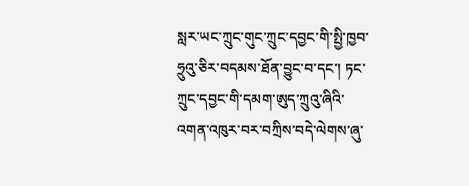སླར་ཡང་ཀྲུང་གུང་ཀྲུང་དབྱང་གི་སྤྱི་ཁྱབ་ཧྲུའུ་ཅིར་བདམས་ཐོན་བྱུང་བ་དང་། ཏང་ཀྲུང་དབྱང་གི་དམག་ཨུད་ཀྲུའུ་ཞིའི་འགན་འཁུར་བར་བཀྲིས་བདེ་ལེགས་ཞུ་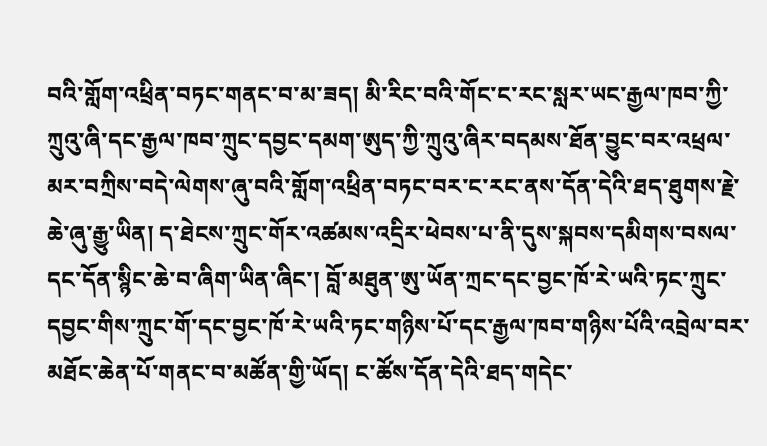བའི་གློག་འཕྲིན་བཏང་གནང་བ་མ་ཟད། མི་རིང་བའི་གོང་ང་རང་སླར་ཡང་རྒྱལ་ཁབ་ཀྱི་ཀྲུའུ་ཞི་དང་རྒྱལ་ཁབ་ཀྲུང་དབྱང་དམག་ཨུད་ཀྱི་ཀྲུའུ་ཞིར་བདམས་ཐོན་བྱུང་བར་འཕྲལ་མར་བཀྲིས་བདེ་ལེགས་ཞུ་བའི་གློག་འཕྲིན་བཏང་བར་ང་རང་ནས་དོན་དེའི་ཐད་ཐུགས་རྗེ་ཆེ་ཞུ་རྒྱུ་ཡིན། ད་ཐེངས་ཀྲུང་གོར་འཚམས་འདྲིར་ཕེབས་པ་ནི་དུས་སྐབས་དམིགས་བསལ་དང་དོན་སྙིང་ཆེ་བ་ཞིག་ཡིན་ཞིང་། བློ་མཐུན་ཨུ་ཡོན་ཀྲང་དང་བྱང་ཁོ་རེ་ཡའི་ཏང་ཀྲུང་དབྱང་གིས་ཀྲུང་གོ་དང་བྱང་ཁོ་རེ་ཡའི་ཏང་གཉིས་པོ་དང་རྒྱལ་ཁབ་གཉིས་པོའི་འབྲེལ་བར་མཐོང་ཆེན་པོ་གནང་བ་མཚོན་གྱི་ཡོད། ང་ཚོས་དོན་དེའི་ཐད་གདེང་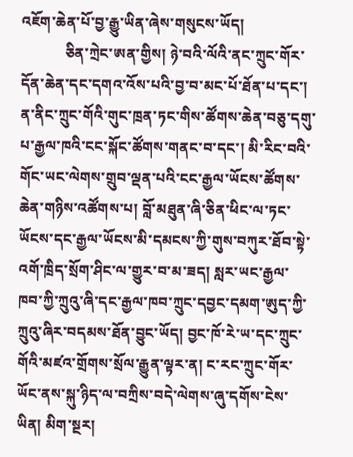འཇོག་ཆེན་པོ་བྱ་རྒྱུ་ཡིན་ཞེས་གསུངས་ཡོད།
            ཅིན་ཀྲེང་ཨན་གྱིས། ཉེ་བའི་ལོའི་ནང་ཀྲུང་གོར་དོན་ཆེན་དང་དགའ་འོས་པའི་བྱ་བ་མང་པོ་ཐོན་པ་དང་། ན་ནིང་ཀྲུང་གོའི་གུང་ཁྲན་ཏང་གིས་ཚོགས་ཆེན་བཅུ་དགུ་པ་རྒྱལ་ཁའི་ངང་སྐོང་ཚོགས་གནང་བ་དང་། མི་རིང་བའི་གོང་ཡང་ལེགས་གྲུབ་ལྡན་པའི་ངང་རྒྱལ་ཡོངས་ཚོགས་ཆེན་གཉིས་འཚོགས་པ། བློ་མཐུན་ཞི་ཅིན་ཕིང་ལ་ཏང་ཡོངས་དང་རྒྱལ་ཡོངས་མི་དམངས་ཀྱི་གུས་བཀུར་ཐོབ་སྟེ་འགོ་ཁྲིད་སྲོག་ཤིང་ལ་གྱུར་བ་མ་ཟད། སླར་ཡང་རྒྱལ་ཁབ་ཀྱི་ཀྲུའུ་ཞི་དང་རྒྱལ་ཁབ་ཀྲུང་དབྱང་དམག་ཨུད་ཀྱི་ཀྲུའུ་ཞིར་བདམས་ཐོན་བྱུང་ཡོད། བྱང་ཁོ་རེ་ཡ་དང་ཀྲུང་གོའི་མཛའ་གྲོགས་སྲོལ་རྒྱུན་ལྟར་ན། ང་རང་ཀྲུང་གོར་ཡོང་ནས་སྐུ་ཉིད་ལ་བཀྲིས་བདེ་ལེགས་ཞུ་དགོས་ངེས་ཡིན། མིག་སྔར།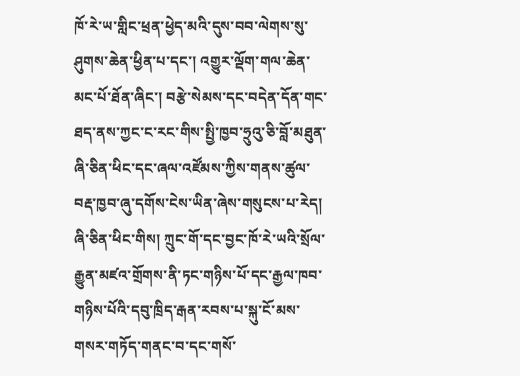ཁོ་རེ་ཡ་གླིང་ཕྲན་ཕྱེད་མའི་དུས་བབ་ལེགས་སུ་ཤུགས་ཆེན་ཕྱིན་པ་དང་། འགྱུར་ལྡོག་གལ་ཆེན་མང་པོ་ཐོན་ཞིང་། བརྩེ་སེམས་དང་བདེན་དོན་གང་ཐད་ནས་ཀྱང་ང་རང་གིས་སྤྱི་ཁྱབ་ཧྲུའུ་ཅི་བློ་མཐུན་ཞི་ཅིན་ཕིང་དང་ཞལ་འཛོམས་ཀྱིས་གནས་ཚུལ་བརྡ་ཁྱབ་ཞུ་དགོས་ངེས་ཡིན་ཞེས་གསུངས་པ་རེད། ཞི་ཅིན་ཕིང་གིས། ཀྲུང་གོ་དང་བྱང་ཁོ་རེ་ཡའི་སྲོལ་རྒྱུན་མཛའ་གྲོགས་ནི་ཏང་གཉིས་པོ་དང་རྒྱལ་ཁབ་གཉིས་པོའི་དབུ་ཁྲིད་རྒན་རབས་པ་སྐུ་ངོ་མས་གསར་གཏོད་གནང་བ་དང་གསོ་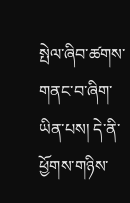སྤེལ་ཞིབ་ཚགས་གནང་བ་ཞིག་ཡིན་པས། དེ་ནི་ཕྱོགས་གཉིས་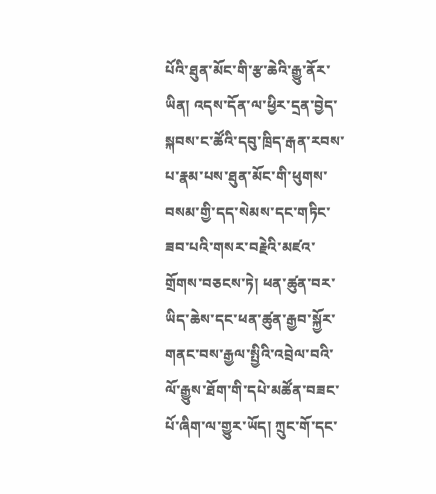པོའི་ཐུན་མོང་གི་རྩ་ཆེའི་རྒྱུ་ནོར་ཡིན། འདས་དོན་ལ་ཕྱིར་དྲན་བྱེད་སྐབས་ང་ཚོའི་དབུ་ཁྲིད་རྒན་རབས་པ་རྣམ་པས་ཐུན་མོང་གི་ཕུགས་བསམ་གྱི་དད་སེམས་དང་གཏིང་ཟབ་པའི་གསར་བརྗེའི་མཛའ་གྲོགས་བཅངས་ཏེ། ཕན་ཚུན་བར་ཡིད་ཆེས་དང་ཕན་ཚུན་རྒྱབ་སྐྱོར་གནང་བས་རྒྱལ་སྤྱིའི་འབྲེལ་བའི་ལོ་རྒྱུས་ཐོག་གི་དཔེ་མཚོན་བཟང་པོ་ཞིག་ལ་གྱུར་ཡོད། ཀྲུང་གོ་དང་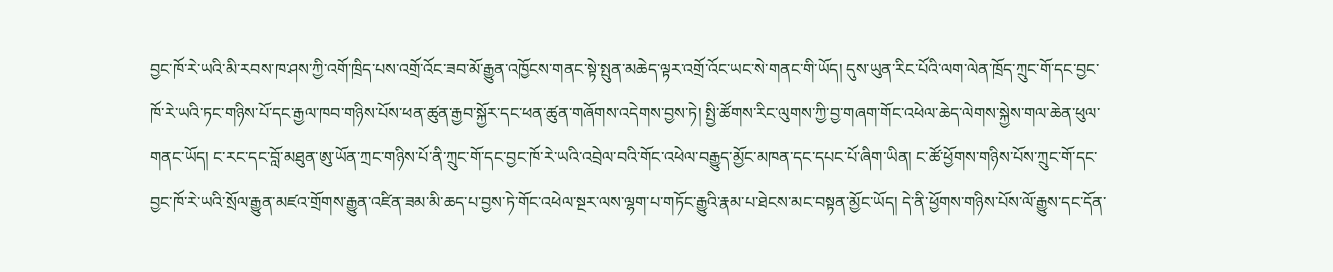བྱང་ཁོ་རེ་ཡའི་མི་རབས་ཁ་ཤས་ཀྱི་འགོ་ཁྲིད་པས་འགྲོ་འོང་ཟབ་མོ་རྒྱུན་འཁྱོངས་གནང་སྟེ་སྤུན་མཆེད་ལྟར་འགྲོ་འོང་ཡང་སེ་གནང་གི་ཡོད། དུས་ཡུན་རིང་པོའི་ལག་ལེན་ཁྲོད་ཀྲུང་གོ་དང་བྱང་ཁོ་རེ་ཡའི་ཏང་གཉིས་པོ་དང་རྒྱལ་ཁབ་གཉིས་པོས་ཕན་ཚུན་རྒྱབ་སྐྱོར་དང་ཕན་ཚུན་གཞོགས་འདེགས་བྱས་ཏེ། སྤྱི་ཚོགས་རིང་ལུགས་ཀྱི་བྱ་གཞག་གོང་འཕེལ་ཆེད་ལེགས་སྐྱེས་གལ་ཆེན་ཕུལ་གནང་ཡོད། ང་རང་དང་བློ་མཐུན་ཨུ་ཡོན་ཀྲང་གཉིས་པོ་ནི་ཀྲུང་གོ་དང་བྱང་ཁོ་རེ་ཡའི་འབྲེལ་བའི་གོང་འཕེལ་བརྒྱུད་མྱོང་མཁན་དང་དཔང་པོ་ཞིག་ཡིན། ང་ཚོ་ཕྱོགས་གཉིས་པོས་ཀྲུང་གོ་དང་བྱང་ཁོ་རེ་ཡའི་སྲོལ་རྒྱུན་མཛའ་གྲོགས་རྒྱུན་འཛིན་ཟམ་མི་ཆད་པ་བྱས་ཏེ་གོང་འཕེལ་སྔར་ལས་ལྷག་པ་གཏོང་རྒྱུའི་རྣམ་པ་ཐེངས་མང་བསྟན་མྱོང་ཡོད། དེ་ནི་ཕྱོགས་གཉིས་པོས་ལོ་རྒྱུས་དང་དོན་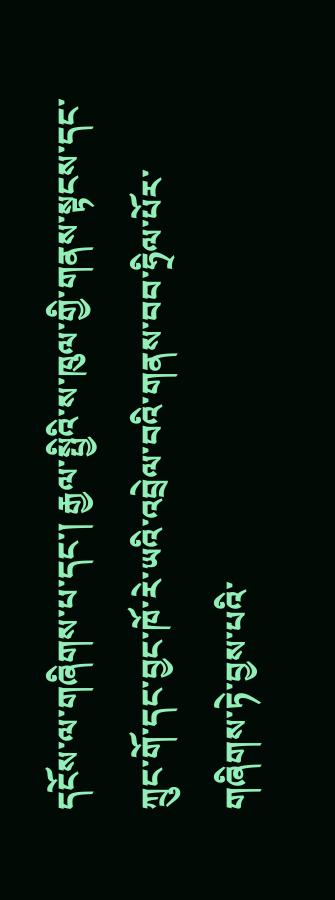དངོས་ལ་གཞིགས་པ་དང་། རྒྱལ་སྤྱིའི་ས་ཁུལ་གྱི་གནས་སྟངས་དང་ཀྲུང་གོ་དང་བྱང་ཁོ་རེ་ཡའི་འབྲེལ་བའི་གནས་བབ་ཧྲིལ་པོར་གཞིགས་ཏེ་བྱས་པའི་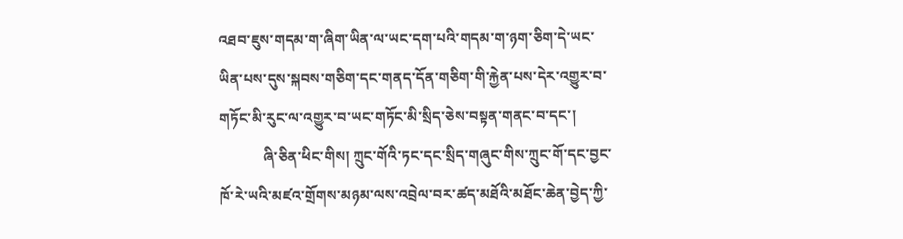འཐབ་ཇུས་གདམ་ག་ཞིག་ཡིན་ལ་ཡང་དག་པའི་གདམ་ག་ཉག་ཅིག་དེ་ཡང་ཡིན་པས་དུས་སྐབས་གཅིག་དང་གནད་དོན་གཅིག་གི་རྐྱེན་པས་དེར་འགྱུར་བ་གཏོང་མི་རུང་ལ་འགྱུར་བ་ཡང་གཏོང་མི་སྲིད་ཅེས་བསྟན་གནང་བ་དང་།
            ཞི་ཅིན་ཕིང་གིས། ཀྲུང་གོའི་ཏང་དང་སྲིད་གཞུང་གིས་ཀྲུང་གོ་དང་བྱང་ཁོ་རེ་ཡའི་མཛའ་གྲོགས་མཉམ་ལས་འབྲེལ་བར་ཚད་མཐོའི་མཐོང་ཆེན་བྱེད་ཀྱི་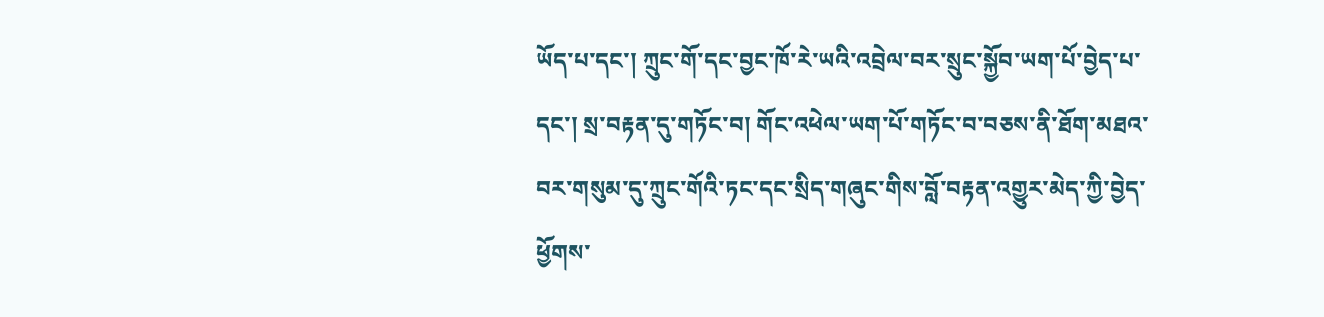ཡོད་པ་དང་། ཀྲུང་གོ་དང་བྱང་ཁོ་རེ་ཡའི་འབྲེལ་བར་སྲུང་སྐྱོབ་ཡག་པོ་བྱེད་པ་དང་། སྲ་བརྟན་དུ་གཏོང་བ། གོང་འཕེལ་ཡག་པོ་གཏོང་བ་བཅས་ནི་ཐོག་མཐའ་བར་གསུམ་དུ་ཀྲུང་གོའི་ཏང་དང་སྲིད་གཞུང་གིས་བློ་བརྟན་འགྱུར་མེད་ཀྱི་བྱེད་ཕྱོགས་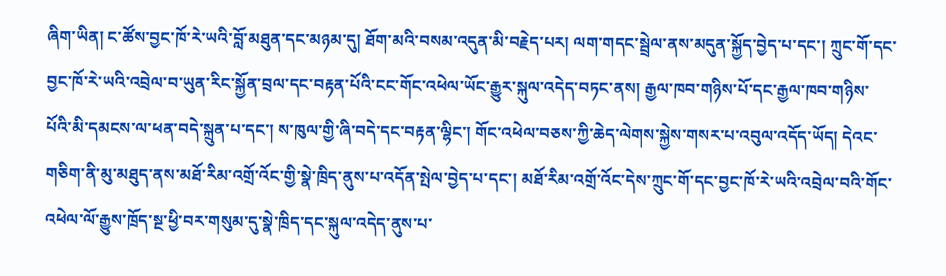ཞིག་ཡིན། ང་ཚོས་བྱང་ཁོ་རེ་ཡའི་བློ་མཐུན་དང་མཉམ་དུ། ཐོག་མའི་བསམ་འདུན་མི་བརྗེད་པར། ལག་གདང་སྦྲེལ་ནས་མདུན་སྐྱོད་བྱེད་པ་དང་། ཀྲུང་གོ་དང་བྱང་ཁོ་རེ་ཡའི་འབྲེལ་བ་ཡུན་རིང་སྐྱོན་བྲལ་དང་བརྟན་པོའི་ངང་གོང་འཕེལ་ཡོང་རྒྱུར་སྐུལ་འདེད་བཏང་ནས། རྒྱལ་ཁབ་གཉིས་པོ་དང་རྒྱལ་ཁབ་གཉིས་པོའི་མི་དམངས་ལ་ཕན་བདེ་སྐྲུན་པ་དང་། ས་ཁུལ་གྱི་ཞི་བདེ་དང་བརྟན་ལྷིང་། གོང་འཕེལ་བཅས་ཀྱི་ཆེད་ལེགས་སྐྱེས་གསར་པ་འབུལ་འདོད་ཡོད། དེའང་གཅིག་ནི་མུ་མཐུད་ནས་མཐོ་རིམ་འགྲོ་འོང་གྱི་སྣེ་ཁྲིད་ནུས་པ་འདོན་སྤེལ་བྱེད་པ་དང་། མཐོ་རིམ་འགྲོ་འོང་དེས་ཀྲུང་གོ་དང་བྱང་ཁོ་རེ་ཡའི་འབྲེལ་བའི་གོང་འཕེལ་ལོ་རྒྱུས་ཁྲོད་སྔ་ཕྱི་བར་གསུམ་དུ་སྣེ་ཁྲིད་དང་སྐུལ་འདེད་ནུས་པ་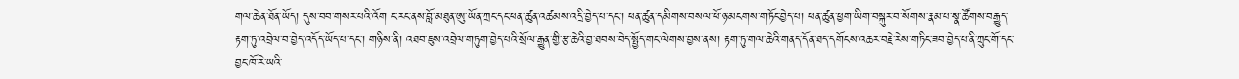གལ་ཆེན་ཐོན་ཡོད། དུས་བབ་གསར་པའི་འོག ང་རང་ནས་བློ་མཐུན་ཨུ་ཡོན་ཀྲང་དང་ཕན་ཚུན་འཚམས་འདྲི་བྱེད་པ་དང་། ཕན་ཚུན་དམིགས་བསལ་ཕོ་ཉ་མངགས་གཏོང་བྱེད་པ། ཕན་ཚུན་ཕྱག་ཡིག་བསྐུར་བ་སོགས་རྣམ་པ་སྣ་ཚོགས་བརྒྱུད་རྟག་ཏུ་འབྲེལ་བ་བྱེད་འདོད་ཡོད་པ་དང་། གཉིས་ནི། འཐབ་ཇུས་འབྲེལ་གཏུག་བྱེད་པའི་སྲོལ་རྒྱུན་གྱི་རྩ་ཆེའི་བྱ་ཐབས་བེད་སྤྱོད་གང་ལེགས་བྱས་ནས། རྟག་ཏུ་གལ་ཆེའི་གནད་དོན་ཐད་དགོངས་འཆར་བརྗེ་རེས་གཏིང་ཟབ་བྱེད་པ་ནི་ཀྲུང་གོ་དང་བྱང་ཁོ་རེ་ཡའི་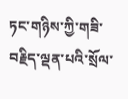ཏང་གཉིས་ཀྱི་གཟི་བརྗིད་ལྡན་པའི་སྲོལ་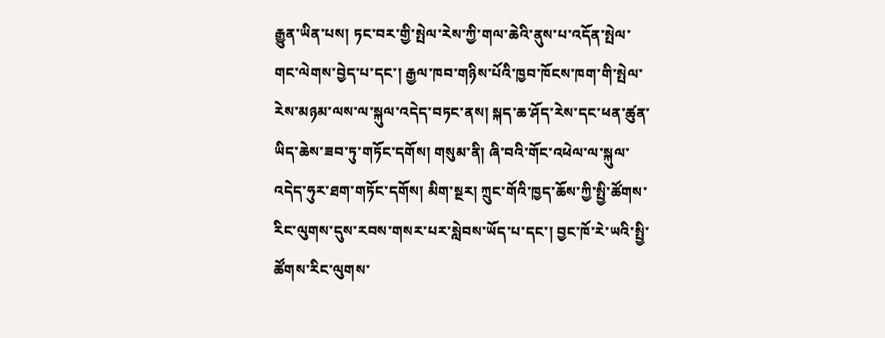རྒྱུན་ཡིན་པས། ཏང་བར་གྱི་སྤེལ་རེས་ཀྱི་གལ་ཆེའི་ནུས་པ་འདོན་སྤེལ་གང་ལེགས་བྱེད་པ་དང་། རྒྱལ་ཁབ་གཉིས་པོའི་ཁྱབ་ཁོངས་ཁག་གི་སྤེལ་རེས་མཉམ་ལས་ལ་སྐུལ་འདེད་བཏང་ནས། སྐད་ཆ་ཤོད་རེས་དང་ཕན་ཚུན་ཡིད་ཆེས་ཟབ་ཏུ་གཏོང་དགོས། གསུམ་ནི། ཞི་བའི་གོང་འཕེལ་ལ་སྐུལ་འདེད་ཧུར་ཐག་གཏོང་དགོས། མིག་སྔར། ཀྲུང་གོའི་ཁྱད་ཆོས་ཀྱི་སྤྱི་ཚོགས་རིང་ལུགས་དུས་རབས་གསར་པར་སླེབས་ཡོད་པ་དང་། བྱང་ཁོ་རེ་ཡའི་སྤྱི་ཚོགས་རིང་ལུགས་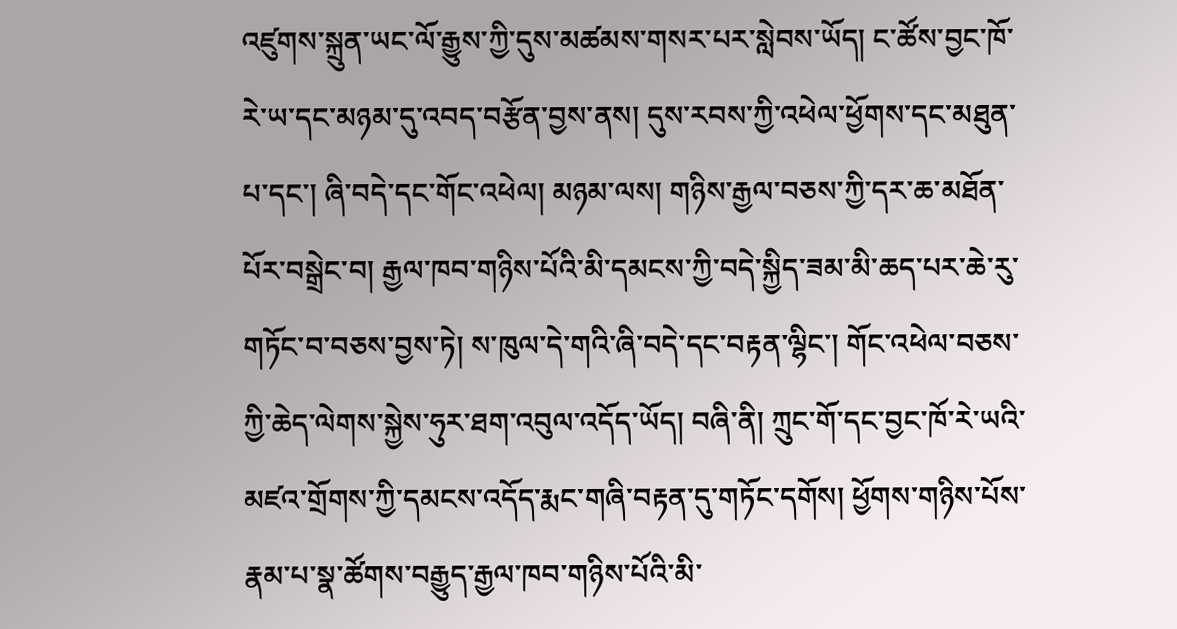འཛུགས་སྐྲུན་ཡང་ལོ་རྒྱུས་ཀྱི་དུས་མཚམས་གསར་པར་སླེབས་ཡོད། ང་ཚོས་བྱང་ཁོ་རེ་ཡ་དང་མཉམ་དུ་འབད་བརྩོན་བྱས་ནས། དུས་རབས་ཀྱི་འཕེལ་ཕྱོགས་དང་མཐུན་པ་དང་། ཞི་བདེ་དང་གོང་འཕེལ། མཉམ་ལས། གཉིས་རྒྱལ་བཅས་ཀྱི་དར་ཆ་མཐོན་པོར་བསྒྲེང་བ། རྒྱལ་ཁབ་གཉིས་པོའི་མི་དམངས་ཀྱི་བདེ་སྐྱིད་ཟམ་མི་ཆད་པར་ཆེ་རུ་གཏོང་བ་བཅས་བྱས་ཏེ། ས་ཁུལ་དེ་གའི་ཞི་བདེ་དང་བརྟན་ལྷིང་། གོང་འཕེལ་བཅས་ཀྱི་ཆེད་ལེགས་སྐྱེས་ཧུར་ཐག་འབུལ་འདོད་ཡོད། བཞི་ནི། ཀྲུང་གོ་དང་བྱང་ཁོ་རེ་ཡའི་མཛའ་གྲོགས་ཀྱི་དམངས་འདོད་རྨང་གཞི་བརྟན་དུ་གཏོང་དགོས། ཕྱོགས་གཉིས་པོས་རྣམ་པ་སྣ་ཚོགས་བརྒྱུད་རྒྱལ་ཁབ་གཉིས་པོའི་མི་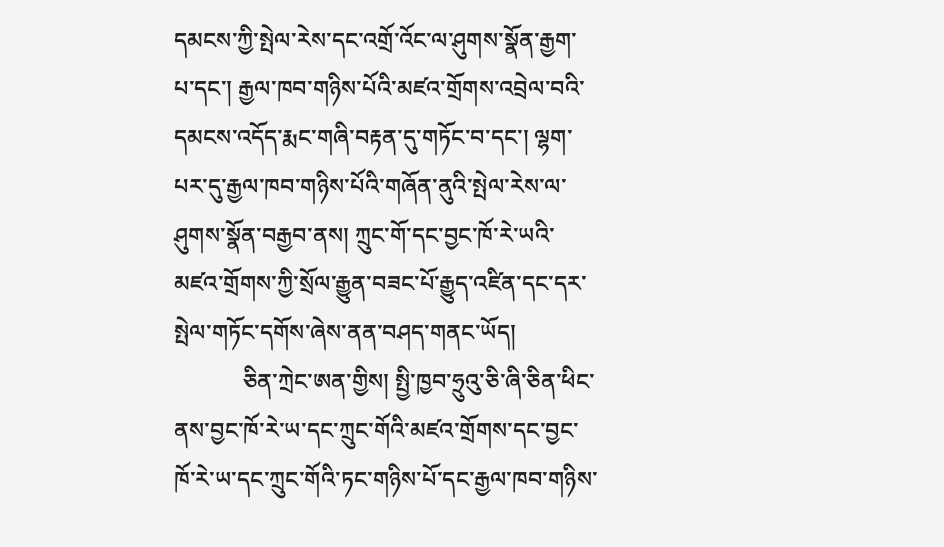དམངས་ཀྱི་སྤེལ་རེས་དང་འགྲོ་འོང་ལ་ཤུགས་སྣོན་རྒྱག་པ་དང་། རྒྱལ་ཁབ་གཉིས་པོའི་མཛའ་གྲོགས་འབྲེལ་བའི་དམངས་འདོད་རྨང་གཞི་བརྟན་དུ་གཏོང་བ་དང་། ལྷག་པར་དུ་རྒྱལ་ཁབ་གཉིས་པོའི་གཞོན་ནུའི་སྤེལ་རེས་ལ་ཤུགས་སྣོན་བརྒྱབ་ནས། ཀྲུང་གོ་དང་བྱང་ཁོ་རེ་ཡའི་མཛའ་གྲོགས་ཀྱི་སྲོལ་རྒྱུན་བཟང་པོ་རྒྱུད་འཛིན་དང་དར་སྤེལ་གཏོང་དགོས་ཞེས་ནན་བཤད་གནང་ཡོད།
            ཅིན་ཀྲེང་ཨན་གྱིས། སྤྱི་ཁྱབ་ཧྲུའུ་ཅི་ཞི་ཅིན་ཕིང་ནས་བྱང་ཁོ་རེ་ཡ་དང་ཀྲུང་གོའི་མཛའ་གྲོགས་དང་བྱང་ཁོ་རེ་ཡ་དང་ཀྲུང་གོའི་ཏང་གཉིས་པོ་དང་རྒྱལ་ཁབ་གཉིས་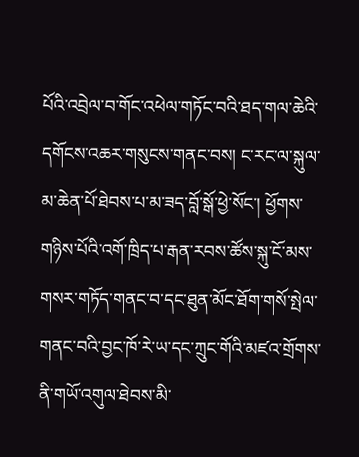པོའི་འབྲེལ་བ་གོང་འཕེལ་གཏོང་བའི་ཐད་གལ་ཆེའི་དགོངས་འཆར་གསུངས་གནང་བས། ང་རང་ལ་སྐུལ་མ་ཆེན་པོ་ཐེབས་པ་མ་ཟད་བློ་སྒོ་ཕྱེ་སོང་། ཕྱོགས་གཉིས་པོའི་འགོ་ཁྲིད་པ་རྒན་རབས་ཚོས་སྐུ་ངོ་མས་གསར་གཏོད་གནང་བ་དང་ཐུན་མོང་ཐོག་གསོ་སྤེལ་གནང་བའི་བྱང་ཁོ་རེ་ཡ་དང་ཀྲུང་གོའི་མཛའ་གྲོགས་ནི་གཡོ་འགུལ་ཐེབས་མི་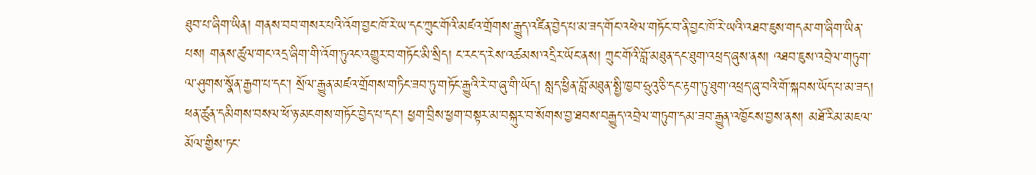ཐུབ་པ་ཞིག་ཡིན། གནས་བབ་གསར་པའི་འོག་བྱང་ཁོ་རེ་ཡ་དང་ཀྲུང་གོའི་མཛའ་གྲོགས་རྒྱུད་འཛིན་བྱེད་པ་མ་ཟད་གོང་འཕེལ་གཏོང་བ་ནི་བྱང་ཁོ་རེ་ཡའི་འཐབ་ཇུས་གདམ་ག་ཞིག་ཡིན་པས། གནས་ཚུལ་གང་འདྲ་ཞིག་གི་འོག་ཏུའང་འགྱུར་བ་གཏོང་མི་སྲིད། ང་རང་ད་རེས་འཚམས་འདྲིར་ཡོང་ནས། ཀྲུང་གོའི་བློ་མཐུན་དང་ཐུག་འཕྲད་ཞུས་ནས། འཐབ་ཇུས་འབྲེལ་གཏུག་ལ་ཤུགས་སྣོན་རྒྱག་པ་དང་། སྲོལ་རྒྱུན་མཛའ་གྲོགས་གཏིང་ཟབ་ཏུ་གཏོང་རྒྱུའི་རེ་བ་ཞུ་གི་ཡོད། སླད་ཕྱིན་བློ་མཐུན་སྤྱི་ཁྱབ་ཧྲུའུ་ཅི་དང་རྟག་ཏུ་ཐུག་འཕྲད་ཞུ་བའི་གོ་སྐབས་ཡོད་པ་མ་ཟད། ཕན་ཚུན་དམིགས་བསལ་ཕོ་ཉ་མངགས་གཏོང་བྱེད་པ་དང་། ཕྱག་བྲིས་ཕྱག་བསྟར་མ་བསྐུར་བ་སོགས་བྱ་ཐབས་བརྒྱུད་འབྲེལ་གཏུག་དམ་ཟབ་རྒྱུན་འཁྱོངས་བྱས་ནས། མཐོ་རིམ་མཇལ་མོལ་གྱིས་ཏང་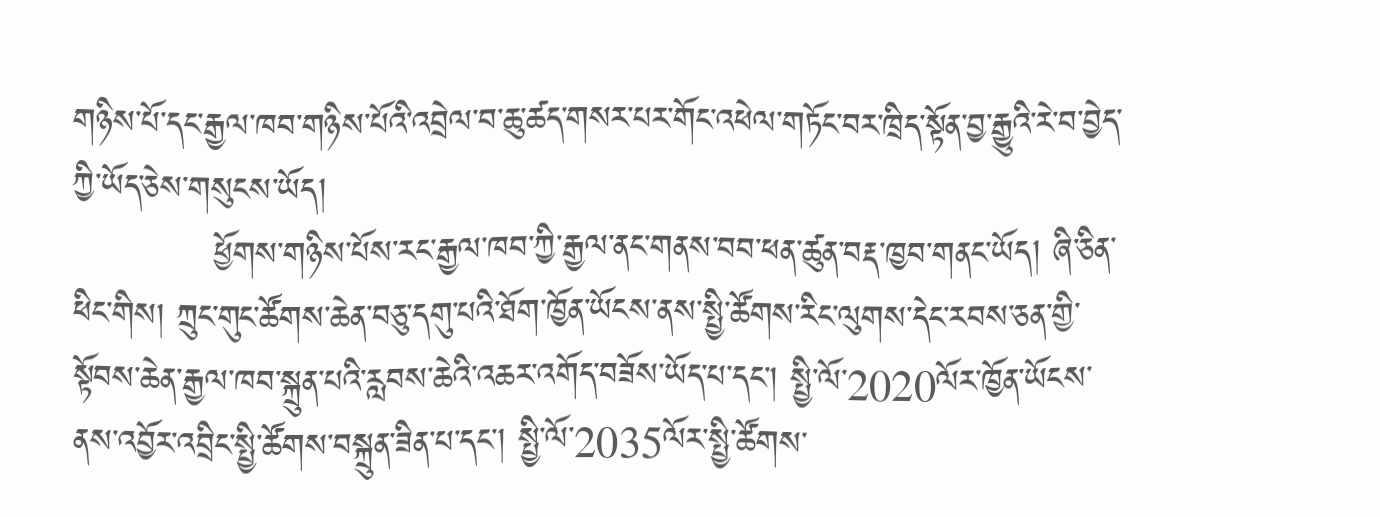གཉིས་པོ་དང་རྒྱལ་ཁབ་གཉིས་པོའི་འབྲེལ་བ་ཆུ་ཚད་གསར་པར་གོང་འཕེལ་གཏོང་བར་ཁྲིད་སྟོན་བྱ་རྒྱུའི་རེ་བ་བྱེད་ཀྱི་ཡོད་ཅེས་གསུངས་ཡོད།
            ཕྱོགས་གཉིས་པོས་རང་རྒྱལ་ཁབ་ཀྱི་རྒྱལ་ནང་གནས་བབ་ཕན་ཚུན་བརྡ་ཁྱབ་གནང་ཡོད། ཞི་ཅིན་ཕིང་གིས། ཀྲུང་གུང་ཚོགས་ཆེན་བཅུ་དགུ་པའི་ཐོག་ཁྱོན་ཡོངས་ནས་སྤྱི་ཚོགས་རིང་ལུགས་དེང་རབས་ཅན་གྱི་སྟོབས་ཆེན་རྒྱལ་ཁབ་སྐྲུན་པའི་རླབས་ཆེའི་འཆར་འགོད་བཟོས་ཡོད་པ་དང་། སྤྱི་ལོ་2020ལོར་ཁྱོན་ཡོངས་ནས་འབྱོར་འབྲིང་སྤྱི་ཚོགས་བསྐྲུན་ཟིན་པ་དང་། སྤྱི་ལོ་2035ལོར་སྤྱི་ཚོགས་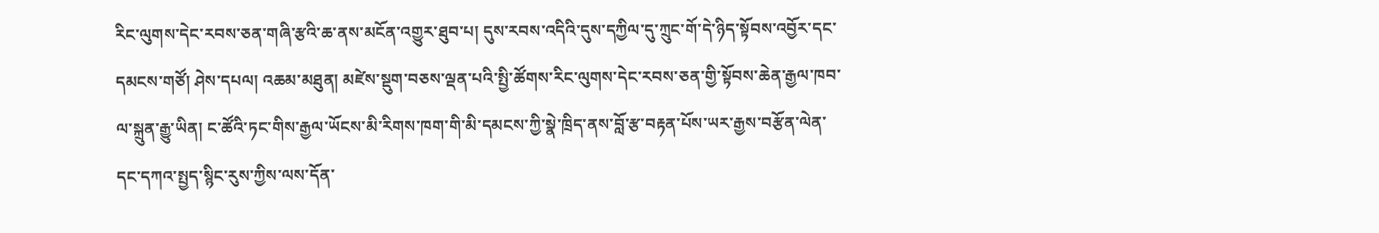རིང་ལུགས་དེང་རབས་ཅན་གཞི་རྩའི་ཆ་ནས་མངོན་འགྱུར་ཐུབ་པ། དུས་རབས་འདིའི་དུས་དཀྱིལ་དུ་ཀྲུང་གོ་དེ་ཉིད་སྟོབས་འབྱོར་དང་དམངས་གཙོ། ཤེས་དཔལ། འཆམ་མཐུན། མཛེས་སྡུག་བཅས་ལྡན་པའི་སྤྱི་ཚོགས་རིང་ལུགས་དེང་རབས་ཅན་གྱི་སྟོབས་ཆེན་རྒྱལ་ཁབ་ལ་སྐྲུན་རྒྱུ་ཡིན། ང་ཚོའི་ཏང་གིས་རྒྱལ་ཡོངས་མི་རིགས་ཁག་གི་མི་དམངས་ཀྱི་སྣེ་ཁྲིད་ནས་བློ་རྩ་བརྟན་པོས་ཡར་རྒྱས་བརྩོན་ལེན་དང་དཀའ་སྤྱད་སྙིང་རུས་ཀྱིས་ལས་དོན་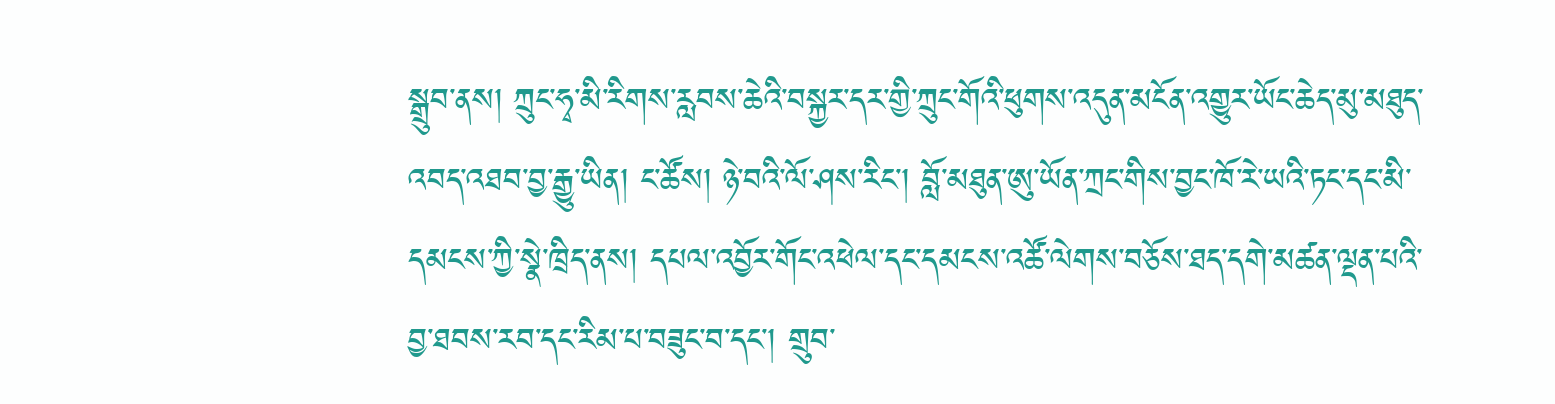སྒྲུབ་ནས། ཀྲུང་ཧྭ་མི་རིགས་རླབས་ཆེའི་བསྐྱར་དར་གྱི་ཀྲུང་གོའི་ཕུགས་འདུན་མངོན་འགྱུར་ཡོང་ཆེད་མུ་མཐུད་འབད་འཐབ་བྱ་རྒྱུ་ཡིན། ང་ཚོས། ཉེ་བའི་ལོ་ཤས་རིང་། བློ་མཐུན་ཨུ་ཡོན་ཀྲང་གིས་བྱང་ཁོ་རེ་ཡའི་ཏང་དང་མི་དམངས་ཀྱི་སྣེ་ཁྲིད་ནས། དཔལ་འབྱོར་གོང་འཕེལ་དང་དམངས་འཚོ་ལེགས་བཅོས་ཐད་དགེ་མཚན་ལྡན་པའི་བྱ་ཐབས་རབ་དང་རིམ་པ་བཟུང་བ་དང་། གྲུབ་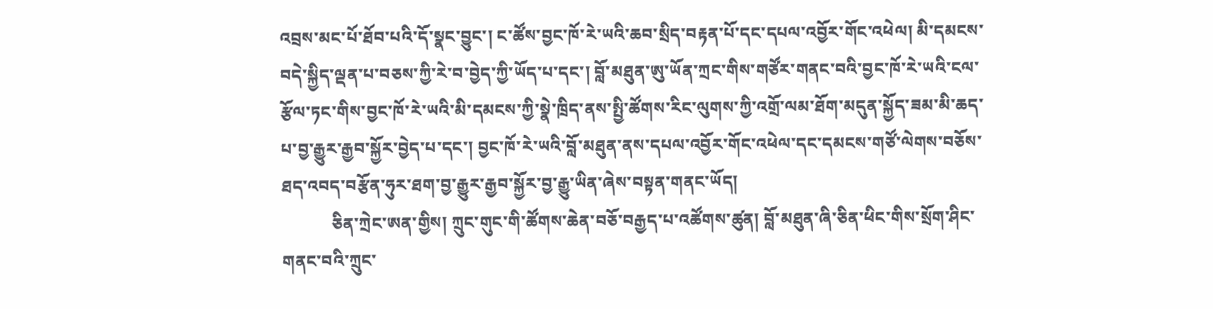འབྲས་མང་པོ་ཐོབ་པའི་དོ་སྣང་བྱུང་། ང་ཚོས་བྱང་ཁོ་རེ་ཡའི་ཆབ་སྲིད་བརྟན་པོ་དང་དཔལ་འབྱོར་གོང་འཕེལ། མི་དམངས་བདེ་སྐྱིད་ལྡན་པ་བཅས་ཀྱི་རེ་བ་བྱེད་ཀྱི་ཡོད་པ་དང་། བློ་མཐུན་ཨུ་ཡོན་ཀྲང་གིས་གཙོར་གནང་བའི་བྱང་ཁོ་རེ་ཡའི་ངལ་རྩོལ་ཏང་གིས་བྱང་ཁོ་རེ་ཡའི་མི་དམངས་ཀྱི་སྣེ་ཁྲིད་ནས་སྤྱི་ཚོགས་རིང་ལུགས་ཀྱི་འགྲོ་ལམ་ཐོག་མདུན་སྐྱོད་ཟམ་མི་ཆད་པ་བྱ་རྒྱུར་རྒྱབ་སྐྱོར་བྱེད་པ་དང་། བྱང་ཁོ་རེ་ཡའི་བློ་མཐུན་ནས་དཔལ་འབྱོར་གོང་འཕེལ་དང་དམངས་གཙོ་ལེགས་བཅོས་ཐད་འབད་བརྩོན་ཧུར་ཐག་བྱ་རྒྱུར་རྒྱབ་སྐྱོར་བྱ་རྒྱུ་ཡིན་ཞེས་བསྟན་གནང་ཡོད།
            ཅིན་ཀྲེང་ཨན་གྱིས། ཀྲུང་གུང་གི་ཚོགས་ཆེན་བཅོ་བརྒྱད་པ་འཚོགས་ཚུན། བློ་མཐུན་ཞི་ཅིན་ཕིང་གིས་སྲོག་ཤིང་གནང་བའི་ཀྲུང་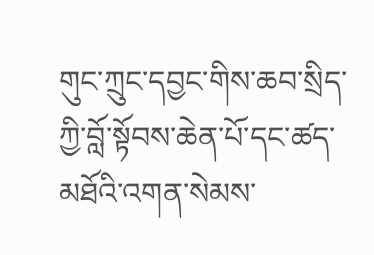གུང་ཀྲུང་དབྱང་གིས་ཆབ་སྲིད་ཀྱི་བློ་སྟོབས་ཆེན་པོ་དང་ཚད་མཐོའི་འགན་སེམས་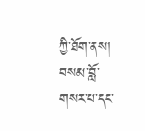ཀྱི་ཐོག་ནས། བསམ་བློ་གསར་པ་དང་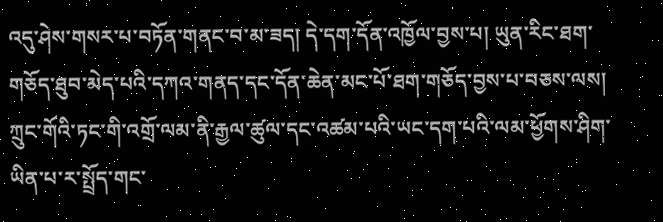འདུ་ཤེས་གསར་པ་བཏོན་གནང་བ་མ་ཟད། དེ་དག་དོན་འཁྱོལ་བྱས་པ། ཡུན་རིང་ཐག་གཅོད་ཐུབ་མེད་པའི་དཀའ་གནད་དང་དོན་ཆེན་མང་པོ་ཐག་གཅོད་བྱས་པ་བཅས་ལས། ཀྲུང་གོའི་ཏང་གི་འགྲོ་ལམ་ནི་རྒྱལ་ཚུལ་དང་འཚམ་པའི་ཡང་དག་པའི་ལམ་ཕྱོགས་ཤིག་ཡིན་པ་ར་སྤྲོད་གང་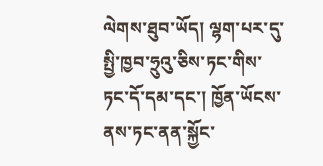ལེགས་ཐུབ་ཡོད། ལྷག་པར་དུ་སྤྱི་ཁྱབ་ཧྲུའུ་ཅིས་ཏང་གིས་ཏང་དོ་དམ་དང་། ཁྱོན་ཡོངས་ནས་ཏང་ནན་སྐྱོང་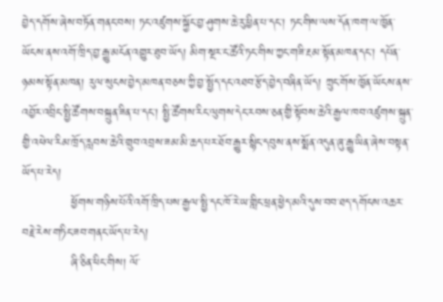བྱེད་དགོས་ཞེས་བཏོན་གནང་བས། ཏང་འཛུགས་སྐྱོང་བྱ་ཤུགས་ཆེ་རུ་ཕྱིན་པ་དང་། ཏང་གིས་ལས་དོན་ཁག་ལ་ཁྱོན་ཡོངས་ནས་འགོ་ཁྲིད་བྱ་རྒྱུ་མངོན་འགྱུར་ཐུབ་ཡོད། མིག་སྔར་ང་ཚོའི་ཏང་གིས་ཀྱང་གཟི་རྔམ་སྟོན་མཁན་དང་། དཔོན་ཉམས་སྟོན་མཁན། རུལ་སུངས་བྱེད་མཁན་བཅས་ཀྱི་བྱ་སྤྱོད་དང་འཐབ་རྩོད་བྱེད་བཞིན་ཡོད། ཀྲུང་གོས་ཁྱོན་ཡོངས་ནས་འབྱོར་འབྲིང་སྤྱི་ཚོགས་བསྐྲུན་ཟིན་པ་དང་། སྤྱི་ཚོགས་རིང་ལུགས་དེང་རབས་ཅན་གྱི་སྟོབས་ཆེའི་རྒྱལ་ཁབ་འཛུགས་སྐྲུན་གྱི་འཕེལ་རིམ་ཁྲོད་རླབས་ཆེའི་གྲུབ་འབྲས་ཟམ་མི་ཆད་པར་ཐོབ་རྒྱུར་སྙིང་དབུས་ནས་སྨོན་འདུན་ཞུ་རྒྱུ་ཡིན་ཞེས་བསྟན་ཡོད་པ་རེད།
            ཕྱོགས་གཉིས་པོའི་འགོ་ཁྲིད་པས་རྒྱལ་སྤྱི་དང་ཁོ་རེ་ཡ་གླིང་ཕྲན་ཕྱེད་མའི་དུས་བབ་ཐད་དགོངས་འཆར་བརྗེ་རེས་གཏིང་ཟབ་གནང་ཡོད་པ་རེད།
            ཞི་ཅིན་ཕིང་གིས། ལོ་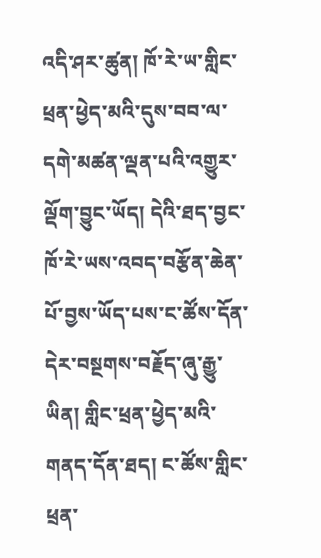འདི་ཤར་ཚུན། ཁོ་རེ་ཡ་གླིང་ཕྲན་ཕྱེད་མའི་དུས་བབ་ལ་དགེ་མཚན་ལྡན་པའི་འགྱུར་ལྡོག་བྱུང་ཡོད། དེའི་ཐད་བྱང་ཁོ་རེ་ཡས་འབད་བརྩོན་ཆེན་པོ་བྱས་ཡོད་པས་ང་ཚོས་དོན་དེར་བསྔགས་བརྗོད་ཞུ་རྒྱུ་ཡིན། གླིང་ཕྲན་ཕྱེད་མའི་གནད་དོན་ཐད། ང་ཚོས་གླིང་ཕྲན་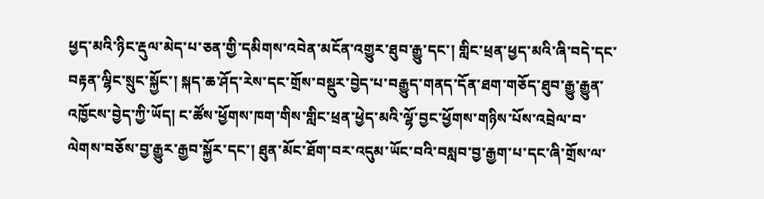ཕྱད་མའི་ཉིང་རྡུལ་མེད་པ་ཅན་གྱི་དམིགས་འབེན་མངོན་འགྱུར་ཐུབ་རྒྱུ་དང་། གླིང་ཕྲན་ཕྱད་མའི་ཞི་བདེ་དང་བརྟན་ལྷིང་སྲུང་སྐྱོང་། སྐད་ཆ་ཤོད་རེས་དང་གྲོས་བསྡུར་བྱེད་པ་བརྒྱུད་གནད་དོན་ཐག་གཅོད་ཐུབ་རྒྱུ་རྒྱུན་འཁྱོངས་བྱེད་ཀྱི་ཡོད། ང་ཚོས་ཕྱོགས་ཁག་གིས་གླིང་ཕྲན་ཕྱེད་མའི་ལྷོ་བྱང་ཕྱོགས་གཉིས་པོས་འབྲེལ་བ་ལེགས་བཅོས་བྱ་རྒྱུར་རྒྱབ་སྐྱོར་དང་། ཐུན་མོང་ཐོག་བར་འདུམ་ཡོང་བའི་བསླབ་བྱ་རྒྱག་པ་དང་ཞི་གྲོས་ལ་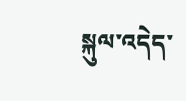སྐུལ་འདེད་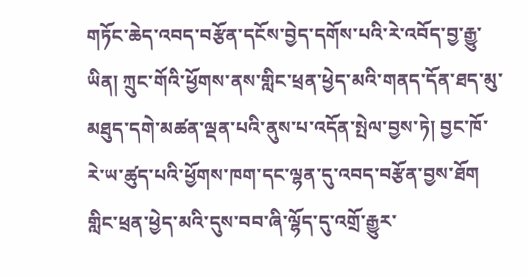གཏོང་ཆེད་འབད་བརྩོན་དངོས་བྱེད་དགོས་པའི་རེ་འབོད་བྱ་རྒྱུ་ཡིན། ཀྲུང་གོའི་ཕྱོགས་ནས་གླིང་ཕྲན་ཕྱེད་མའི་གནད་དོན་ཐད་མུ་མཐུད་དགེ་མཚན་ལྡན་པའི་ནུས་པ་འདོན་སྤེལ་བྱས་ཏེ། བྱང་ཁོ་རེ་ཡ་ཚུད་པའི་ཕྱོགས་ཁག་དང་ལྷན་དུ་འབད་བརྩོན་བྱས་ཐོག གླིང་ཕྲན་ཕྱེད་མའི་དུས་བབ་ཞི་ལྷོད་དུ་འགྲོ་རྒྱུར་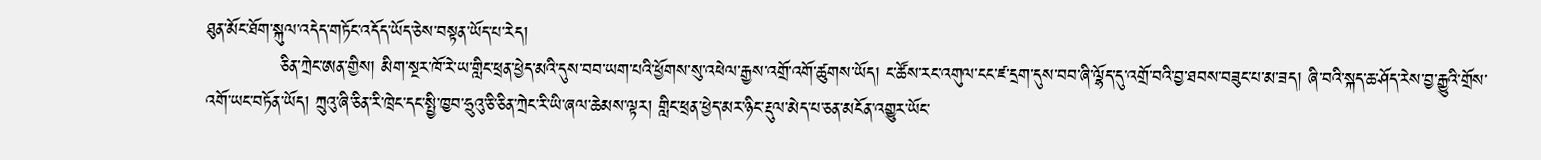ཐུན་མོང་ཐོག་སྐུལ་འདེད་གཏོང་འདོད་ཡོད་ཅེས་བསྟན་ཡོད་པ་རེད།
            ཅིན་ཀྲེང་ཨན་གྱིས། མིག་སྔར་ཁོ་རེ་ཡ་གླིང་ཕྲན་ཕྱེད་མའི་དུས་བབ་ཡག་པའི་ཕྱོགས་སུ་འཕེལ་རྒྱས་འགྲོ་འགོ་ཚུགས་ཡོད། ང་ཚོས་རང་འགུལ་ངང་ཛ་དྲག་དུས་བབ་ཞི་ལྷོད་དུ་འགྲོ་བའི་བྱ་ཐབས་བཟུང་པ་མ་ཟད། ཞི་བའི་སྐད་ཆ་ཤོད་རེས་བྱ་རྒྱུའི་གྲོས་འགོ་ཡང་བཏོན་ཡོད། ཀྲུའུ་ཞི་ཅིན་རི་ཁྲེང་དང་སྤྱི་ཁྱབ་ཧྲུའུ་ཅི་ཅིན་ཀྲེང་རི་ཡི་ཞལ་ཆེམས་ལྟར། གླིང་ཕྲན་ཕྱེད་མར་ཉིང་རྡུལ་མེད་པ་ཅན་མངོན་འགྱུར་ཡོང་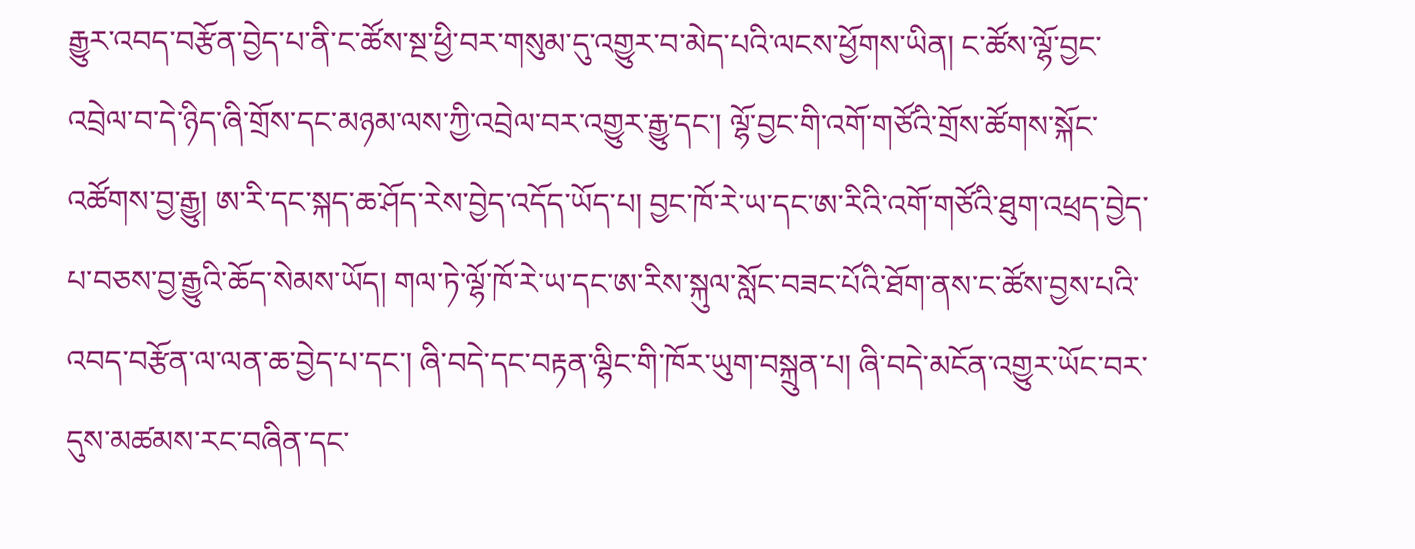རྒྱུར་འབད་བརྩོན་བྱེད་པ་ནི་ང་ཚོས་སྔ་ཕྱི་བར་གསུམ་དུ་འགྱུར་བ་མེད་པའི་ལངས་ཕྱོགས་ཡིན། ང་ཚོས་ལྷོ་བྱང་འབྲེལ་བ་དེ་ཉིད་ཞི་གྲོས་དང་མཉམ་ལས་ཀྱི་འབྲེལ་བར་འགྱུར་རྒྱུ་དང་། ལྷོ་བྱང་གི་འགོ་གཙོའི་གྲོས་ཚོགས་སྐོང་འཚོགས་བྱ་རྒྱུ། ཨ་རི་དང་སྐད་ཆ་ཤོད་རེས་བྱེད་འདོད་ཡོད་པ། བྱང་ཁོ་རེ་ཡ་དང་ཨ་རིའི་འགོ་གཙོའི་ཐུག་འཕྲད་བྱེད་པ་བཅས་བྱ་རྒྱུའི་ཆོད་སེམས་ཡོད། གལ་ཏེ་ལྷོ་ཁོ་རེ་ཡ་དང་ཨ་རིས་སྐུལ་སློང་བཟང་པོའི་ཐོག་ནས་ང་ཚོས་བྱས་པའི་འབད་བརྩོན་ལ་ལན་ཆ་བྱེད་པ་དང་། ཞི་བདེ་དང་བརྟན་ལྷིང་གི་ཁོར་ཡུག་བསྐྲུན་པ། ཞི་བདེ་མངོན་འགྱུར་ཡོང་བར་དུས་མཚམས་རང་བཞིན་དང་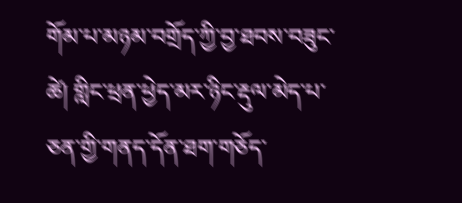གོམ་པ་མཉམ་བགྲོད་ཀྱི་བྱ་ཐབས་བཟུང་ཚེ། གླིང་ཕྲན་ཕྱེད་མར་ཉིང་རྡུལ་མེད་པ་ཅན་གྱི་གནད་དོན་ཐག་གཅོད་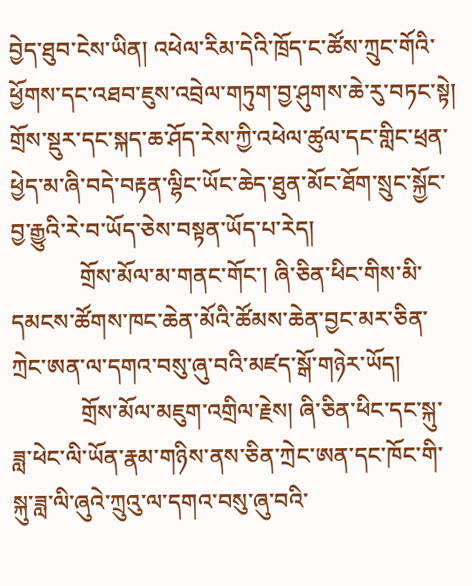བྱེད་ཐུབ་ངེས་ཡིན། འཕེལ་རིམ་དེའི་ཁྲོད་ང་ཚོས་ཀྲུང་གོའི་ཕྱོགས་དང་འཐབ་ཇུས་འབྲེལ་གཏུག་བྱ་ཤུགས་ཆེ་རུ་བཏང་སྟེ། གྲོས་སྡུར་དང་སྐད་ཆ་ཤོད་རེས་ཀྱི་འཕེལ་ཚུལ་དང་གླིང་ཕྲན་ཕྱེད་མ་ཞི་བདེ་བརྟན་ལྷིང་ཡོང་ཆེད་ཐུན་མོང་ཐོག་སྲུང་སྐྱོང་བྱ་རྒྱུའི་རེ་བ་ཡོད་ཅེས་བསྟན་ཡོད་པ་རེད།
            གྲོས་མོལ་མ་གནང་གོང་། ཞི་ཅིན་ཕིང་གིས་མི་དམངས་ཚོགས་ཁང་ཆེན་མོའི་ཚོམས་ཆེན་བྱང་མར་ཅིན་ཀྲེང་ཨན་ལ་དགའ་བསུ་ཞུ་བའི་མཛད་སྒོ་གཉེར་ཡོད།
            གྲོས་མོལ་མཇུག་འགྲིལ་རྗེས། ཞི་ཅིན་ཕིང་དང་སྐུ་ཟླ་ཕེང་ལི་ཡོན་རྣམ་གཉིས་ནས་ཅིན་ཀྲེང་ཨན་དང་ཁོང་གི་སྐུ་ཟླ་ལི་ཞུའེ་ཀྲུའུ་ལ་དགའ་བསུ་ཞུ་བའི་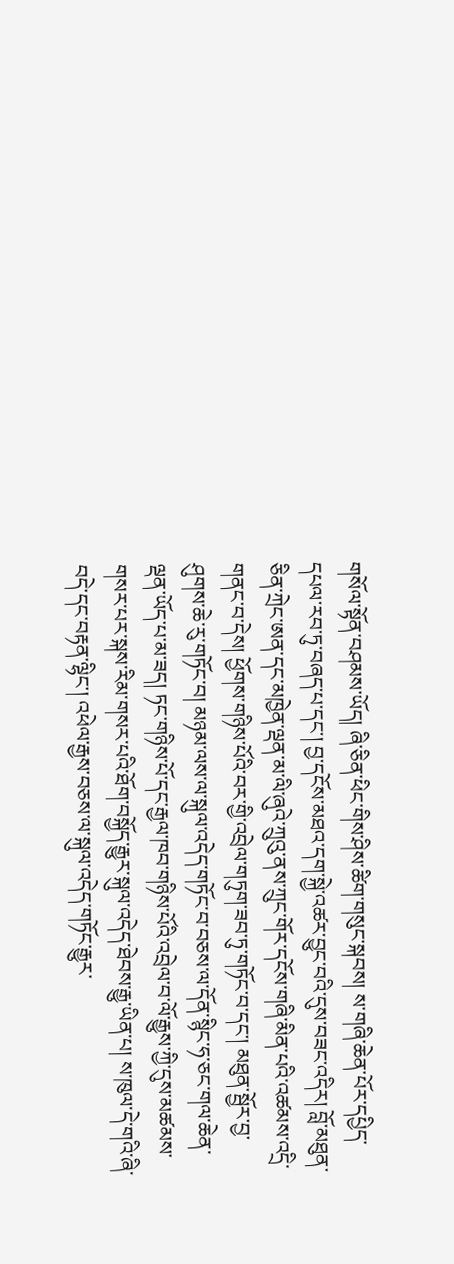གསོལ་སྟོན་བཤམས་ཡོད། ཞི་ཅིན་ཕིང་གིས་ཤིས་ཚིག་གསུང་སྐབས། ས་གཞི་ཆེན་པོར་དཔྱིད་དཔལ་རབ་ཏུ་བཞད་པ་དང་། བྱ་དངོས་མཐའ་དག་སྐྱེ་འཚར་བྱུང་བའི་དུས་བཟང་འདིར། བློ་མཐུན་ཅིན་ཀྲེང་ཨན་དང་མཁྱེན་ལྡན་མ་ལི་ཞུའེ་ཀྲུའུ་ནས་ཀྲུང་གོར་དངོས་གཞི་མིན་པའི་འཚམས་འདྲི་གནང་བ་དེས། ཕྱོགས་གཉིས་པོའི་བར་གྱི་འབྲེལ་གཏུག་ཟབ་ཏུ་གཏོང་བ་དང་། མཐུན་སྦྱོར་བྱ་ཤུགས་ཆེ་རུ་གཏོང་བ། མཉམ་ལས་ལ་སྐུལ་འདེད་གཏོང་བ་བཅས་ལ་དོན་སྙིང་ཧ་ཅང་གལ་ཆེན་ལྡན་ཡོད་པ་མ་ཟད། ཏང་གཉིས་པོ་དང་རྒྱལ་ཁབ་གཉིས་པོའི་འབྲེལ་བ་ལོ་རྒྱུས་ཀྱི་དུས་མཚམས་གསར་པར་སྐས་རིམ་གསར་པའི་ཐོག་བསྐྱོད་རྒྱུར་སྐུལ་འདེད་ཐེབས་རྒྱུ་ཡིན་པ། ས་ཁུལ་དེ་གའི་ཞི་བདེ་དང་བརྟན་ལྷིང་། འཕེལ་རྒྱས་བཅས་ལ་སྐུལ་འདེད་གཏོང་རྒྱུར་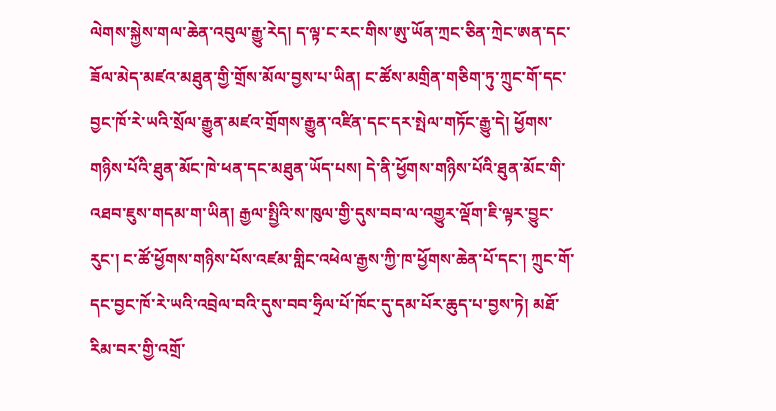ལེགས་སྐྱེས་གལ་ཆེན་འབུལ་རྒྱུ་རེད། ད་ལྟ་ང་རང་གིས་ཨུ་ཡོན་ཀྲང་ཅིན་ཀྲེང་ཨན་དང་ཟོལ་མེད་མཛའ་མཐུན་གྱི་གྲོས་མོལ་བྱས་པ་ཡིན། ང་ཚོས་མགྲིན་གཅིག་ཏུ་ཀྲུང་གོ་དང་བྱང་ཁོ་རེ་ཡའི་སྲོལ་རྒྱུན་མཛའ་གྲོགས་རྒྱུན་འཛིན་དང་དར་སྤེལ་གཏོང་རྒྱུ་དེ། ཕྱོགས་གཉིས་པོའི་ཐུན་མོང་ཁེ་ཕན་དང་མཐུན་ཡོད་པས། དེ་ནི་ཕྱོགས་གཉིས་པོའི་ཐུན་མོང་གི་འཐབ་ཇུས་གདམ་ག་ཡིན། རྒྱལ་སྤྱིའི་ས་ཁུལ་གྱི་དུས་བབ་ལ་འགྱུར་ལྡོག་ཇི་ལྟར་བྱུང་རུང་། ང་ཚོ་ཕྱོགས་གཉིས་པོས་འཛམ་གླིང་འཕེལ་རྒྱས་ཀྱི་ཁ་ཕྱོགས་ཆེན་པོ་དང་། ཀྲུང་གོ་དང་བྱང་ཁོ་རེ་ཡའི་འབྲེལ་བའི་དུས་བབ་ཧྲིལ་པོ་ཁོང་དུ་དམ་པོར་ཆུད་པ་བྱས་ཏེ། མཐོ་རིམ་བར་གྱི་འགྲོ་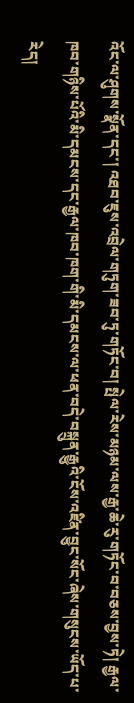འོང་ལ་ཤུགས་སྣོན་དང་། འཐབ་ཇུས་འབྲེལ་གཏུག་ཟབ་ཏུ་གཏོང་བ། སྤེལ་རེས་མཉམ་ལས་རྒྱ་ཆེ་རུ་གཏོང་བ་བཅས་བྱས་ཏེ། རྒྱལ་ཁབ་གཉིས་པོའི་མི་དམངས་དང་རྒྱལ་ཁབ་ཁག་གི་མི་དམངས་ལ་ཕན་བདེ་བསྐྲུན་རྒྱུའི་ངོས་འཛིན་བྱུང་སོང་ཞེས་གསུངས་ཡོད་པ་རེད།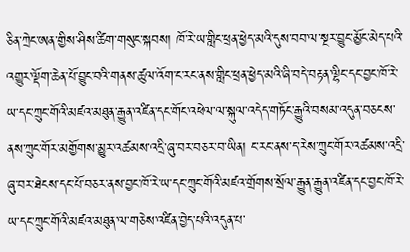ཅིན་ཀྲེང་ཨན་གྱིས་ཤིས་ཚིག་གསུང་སྐབས། ཁོ་རེ་ཡ་གླིང་ཕྲན་ཕྱེད་མའི་དུས་བབ་ལ་སྔར་བྱུང་མྱོང་མེད་པའི་འགྱུར་ལྡོག་ཆེན་པོ་བྱུང་བའི་གནས་ཚུལ་འོག་ང་རང་ནས་གླིང་ཕྲན་ཕྱེད་མའི་ཞི་བདེ་བརྟན་ལྷིང་དང་བྱང་ཁོ་རེ་ཡ་དང་ཀྲུང་གོའི་མཛའ་མཐུན་རྒྱུན་འཛིན་དང་གོང་འཕེལ་ལ་སྐུལ་འདེད་གཏོང་རྒྱུའི་བསམ་འདུན་བཅངས་ནས་ཀྲུང་གོར་མགྱོགས་མྱུར་འཚམས་འདྲི་ཞུ་བར་བཅར་བ་ཡིན། ང་རང་ནས་ད་རེས་ཀྲུང་གོར་འཚམས་འདྲི་ཞུ་བར་ཐེངས་དང་པོ་བཅར་ནས་བྱང་ཁོ་རེ་ཡ་དང་ཀྲུང་གོའི་མཛའ་གྲོགས་སྲོལ་རྒྱུན་རྒྱུན་འཛིན་དང་བྱང་ཁོ་རེ་ཡ་དང་ཀྲུང་གོའི་མཛའ་མཐུན་ལ་གཅེས་འཛིན་བྱེད་པའི་འདུན་པ་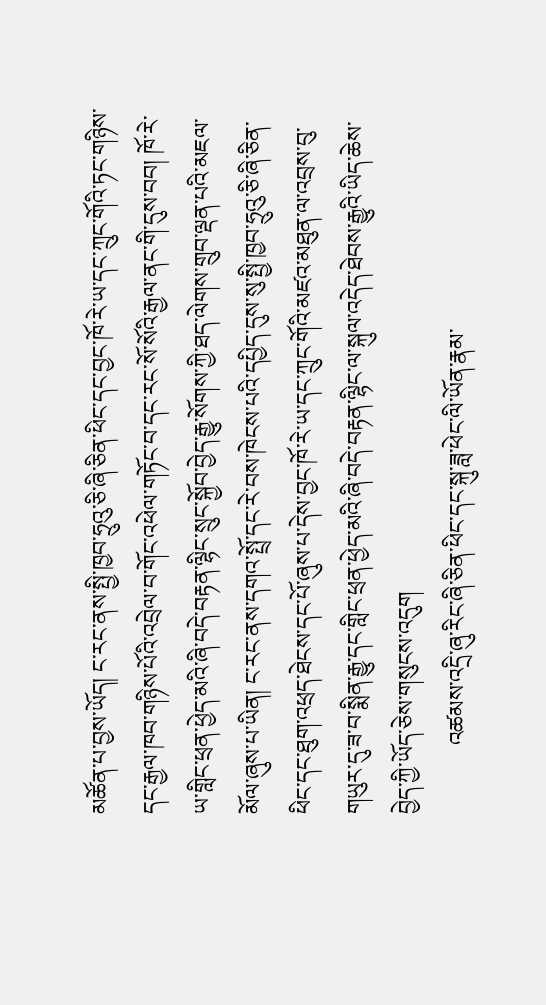མཚོན་པ་བྱས་ཡོད། ང་རང་ནས་སྤྱི་ཁྱབ་ཧྲུའུ་ཅི་ཞི་ཅིན་ཕིང་དང་བྱང་ཁོ་རེ་ཡ་དང་ཀྲུང་གོའི་ཏང་གཉིས་དང་རྒྱལ་ཁབ་གཉིས་པོའི་འབྲེལ་བ་གོང་འཕེལ་གཏོང་བ་དང་རང་སོ་སོའི་རྒྱལ་ནང་གི་དུས་བབ། ཁོ་རེ་ཡ་གླིང་ཕྲན་ཕྱེད་མའི་ཞི་བདེ་བརྟན་ལྷིང་སྲུང་སྐྱོབ་བྱེད་རྒྱུ་སོགས་ཀྱི་ཐད་ལེགས་གྲུབ་ལྡན་པའི་མཇལ་མོལ་ཞུས་པ་ཡིན། ང་རང་ནས་དགའ་སྤྲོ་དང་རེ་བས་ཁེངས་པའི་དཔྱིད་དུས་སུ་སྤྱི་ཁྱབ་ཧྲུའུ་ཅི་ཞི་ཅིན་ཕིང་དང་ཐུག་འཕྲད་ཐེངས་དང་པོ་ཞུས་པ་དེས་བྱང་ཁོ་རེ་ཡ་དང་ཀྲུང་གོའི་མཛའ་མཐུན་ལ་འབྲས་བུ་གཡུར་དུ་ཟ་བ་སྨིན་རྒྱུ་དང་གླིང་ཕྲན་ཕྱེད་མའི་ཞི་བདེ་བརྟན་ལྷིང་ལ་སྐུལ་འདེད་ཐེབས་རྒྱུའི་ཡིད་ཆེས་བྱེད་ཀྱི་ཡོད་ཅེས་གསུངས་འདུག
            འཚམས་འདྲི་ཞུ་རིང་ཞི་ཅིན་ཕིང་དང་སྐུ་ཟླ་ཕེང་ལི་ཡོན་རྣམ་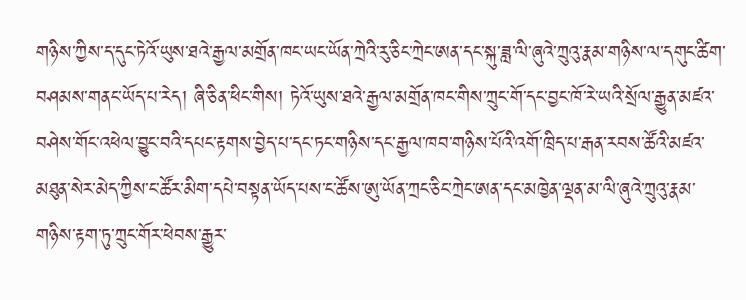གཉིས་ཀྱིས་ད་དུང་ཏེའོ་ཡུས་ཐའེ་རྒྱལ་མགྲོན་ཁང་ཡང་ཡོན་ཀྲེའི་རུ་ཅིང་ཀྲེང་ཨན་དང་སྐུ་ཟླ་ལི་ཞུའེ་ཀྲུའུ་རྣམ་གཉིས་ལ་དགུང་ཚིག་བཤམས་གནང་ཡོད་པ་རེད། ཞི་ཅིན་ཕིང་གིས། ཏེའོ་ཡུས་ཐའེ་རྒྱལ་མགྲོན་ཁང་གིས་ཀྲུང་གོ་དང་བྱང་ཁོ་རེ་ཡའི་སྲོལ་རྒྱུན་མཛའ་བཤེས་གོང་འཕེལ་བྱུང་བའི་དཔང་རྟགས་བྱེད་པ་དང་ཏང་གཉིས་དང་རྒྱལ་ཁབ་གཉིས་པོའི་འགོ་ཁྲིད་པ་རྒན་རབས་ཚོའི་མཛའ་མཐུན་སེར་མེད་ཀྱིས་ང་ཚོར་མིག་དཔེ་བསྟན་ཡོད་པས་ང་ཚོས་ཨུ་ཡོན་ཀྲང་ཅིང་ཀྲེང་ཨན་དང་མཁྱེན་ལྡན་མ་ལི་ཞུའེ་ཀྲུའུ་རྣམ་གཉིས་རྟག་ཏུ་ཀྲུང་གོར་ཕེབས་རྒྱུར་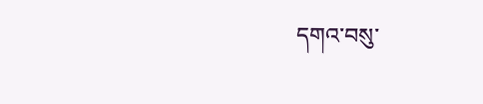དགའ་བསུ་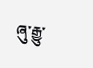ཞུ་རྒྱུ་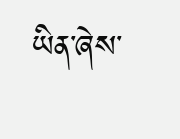ཡིན་ཞེས་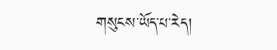གསུངས་ཡོད་པ་རེད།